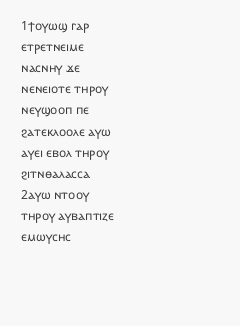1ϯⲟⲩⲱϣ ⲅⲁⲣ ⲉⲧⲣⲉⲧⲛⲉⲓⲙⲉ ⲛⲁⲥⲛⲏⲩ ϫⲉ ⲛⲉⲛⲉⲓⲟⲧⲉ ⲧⲏⲣⲟⲩ ⲛⲉⲩϣⲟⲟⲡ ⲡⲉ ϩⲁⲧⲉⲕⲗⲟⲟⲗⲉ ⲁⲩⲱ ⲁⲩⲉⲓ ⲉⲃⲟⲗ ⲧⲏⲣⲟⲩ ϩⲓⲧⲛⲑⲁⲗⲁⲥⲥⲁ 2ⲁⲩⲱ ⲛⲧⲟⲟⲩ ⲧⲏⲣⲟⲩ ⲁⲩⲃⲁⲡⲧⲓⲍⲉ ⲉⲙⲱⲩⲥⲏⲥ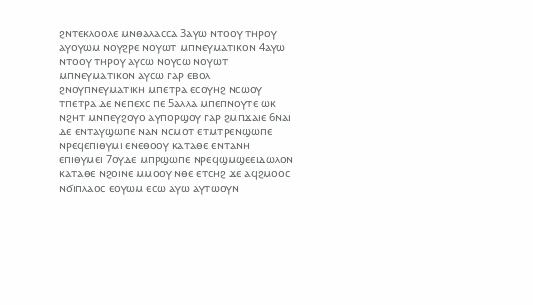ϩⲛⲧⲉⲕⲗⲟⲟⲗⲉ ⲙⲛⲑⲁⲗⲁⲥⲥⲁ 3ⲁⲩⲱ ⲛⲧⲟⲟⲩ ⲧⲏⲣⲟⲩ ⲁⲩⲟⲩⲱⲙ ⲛⲟⲩϩⲣⲉ ⲛⲟⲩⲱⲧ ⲙⲡⲛⲉⲩⲙⲁⲧⲓⲕⲟⲛ 4ⲁⲩⲱ ⲛⲧⲟⲟⲩ ⲧⲏⲣⲟⲩ ⲁⲩⲥⲱ ⲛⲟⲩⲥⲱ ⲛⲟⲩⲱⲧ ⲙⲡⲛⲉⲩⲙⲁⲧⲓⲕⲟⲛ ⲁⲩⲥⲱ ⲅⲁⲣ ⲉⲃⲟⲗ ϩⲛⲟⲩⲡⲛⲉⲩⲙⲁⲧⲓⲕⲏ ⲙⲡⲉⲧⲣⲁ ⲉⲥⲟⲩⲏϩ ⲛⲥⲱⲟⲩ ⲧⲡⲉⲧⲣⲁ ⲇⲉ ⲛⲉⲡⲉⲭⲥ ⲡⲉ 5ⲁⲗⲗⲁ ⲙⲡⲉⲡⲛⲟⲩⲧⲉ ⲱⲕ ⲛϩⲏⲧ ⲙⲛⲡⲉⲩϩⲟⲩⲟ ⲁⲩⲡⲟⲣϣⲟⲩ ⲅⲁⲣ ϩⲙⲡϫⲁⲓⲉ 6ⲛⲁⲓ ⲇⲉ ⲉⲛⲧⲁⲩϣⲱⲡⲉ ⲛⲁⲛ ⲛⲥⲙⲟⲧ ⲉⲧⲙⲧⲣⲉⲛϣⲱⲡⲉ ⲛⲣⲉϥⲉⲡⲓⲑⲩⲙⲓ ⲉⲛⲉⲑⲟⲟⲩ ⲕⲁⲧⲁⲑⲉ ⲉⲛⲧⲁⲛⲏ ⲉⲡⲓⲑⲩⲙⲉⲓ 7ⲟⲩⲇⲉ ⲙⲡⲣϣⲱⲡⲉ ⲛⲣⲉϥϣⲙϣⲉⲉⲓⲇⲱⲗⲟⲛ ⲕⲁⲧⲁⲑⲉ ⲛϩⲟⲓⲛⲉ ⲙⲙⲟⲟⲩ ⲛⲑⲉ ⲉⲧⲥⲏϩ ϫⲉ ⲁϥϩⲙⲟⲟⲥ ⲛϭⲓⲡⲗⲁⲟⲥ ⲉⲟⲩⲱⲙ ⲉⲥⲱ ⲁⲩⲱ ⲁⲩⲧⲱⲟⲩⲛ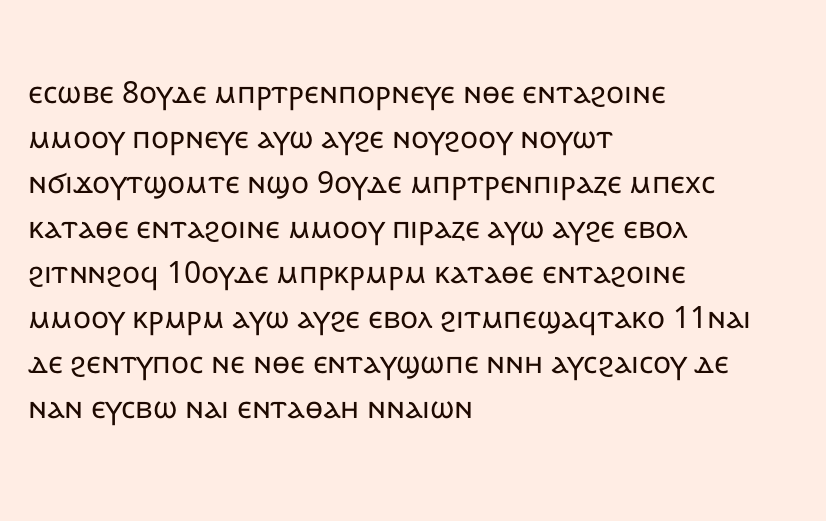ⲉⲥⲱⲃⲉ 8ⲟⲩⲇⲉ ⲙⲡⲣⲧⲣⲉⲛⲡⲟⲣⲛⲉⲩⲉ ⲛⲑⲉ ⲉⲛⲧⲁϩⲟⲓⲛⲉ ⲙⲙⲟⲟⲩ ⲡⲟⲣⲛⲉⲩⲉ ⲁⲩⲱ ⲁⲩϩⲉ ⲛⲟⲩϩⲟⲟⲩ ⲛⲟⲩⲱⲧ ⲛϭⲓϫⲟⲩⲧϣⲟⲙⲧⲉ ⲛϣⲟ 9ⲟⲩⲇⲉ ⲙⲡⲣⲧⲣⲉⲛⲡⲓⲣⲁⲍⲉ ⲙⲡⲉⲭⲥ ⲕⲁⲧⲁⲑⲉ ⲉⲛⲧⲁϩⲟⲓⲛⲉ ⲙⲙⲟⲟⲩ ⲡⲓⲣⲁⲍⲉ ⲁⲩⲱ ⲁⲩϩⲉ ⲉⲃⲟⲗ ϩⲓⲧⲛⲛϩⲟϥ 10ⲟⲩⲇⲉ ⲙⲡⲣⲕⲣⲙⲣⲙ ⲕⲁⲧⲁⲑⲉ ⲉⲛⲧⲁϩⲟⲓⲛⲉ ⲙⲙⲟⲟⲩ ⲕⲣⲙⲣⲙ ⲁⲩⲱ ⲁⲩϩⲉ ⲉⲃⲟⲗ ϩⲓⲧⲙⲡⲉϣⲁϥⲧⲁⲕⲟ 11ⲛⲁⲓ ⲇⲉ ϩⲉⲛⲧⲩⲡⲟⲥ ⲛⲉ ⲛⲑⲉ ⲉⲛⲧⲁⲩϣⲱⲡⲉ ⲛⲛⲏ ⲁⲩⲥϩⲁⲓⲥⲟⲩ ⲇⲉ ⲛⲁⲛ ⲉⲩⲥⲃⲱ ⲛⲁⲓ ⲉⲛⲧⲁⲑⲁⲏ ⲛⲛⲁⲓⲱⲛ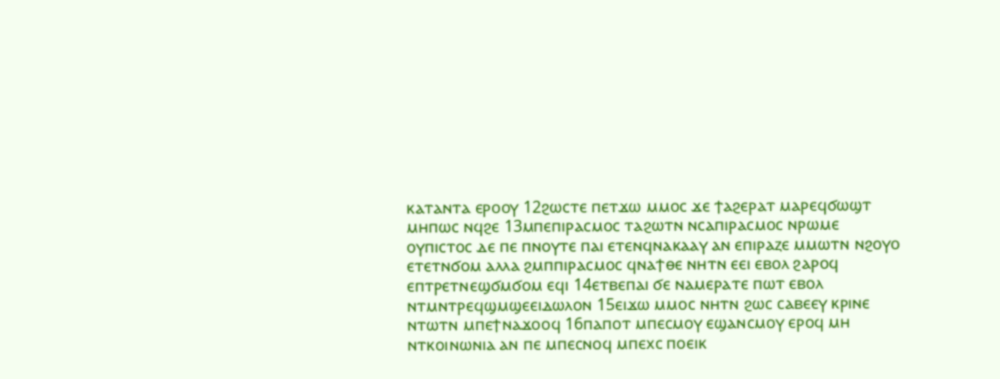ⲕⲁⲧⲁⲛⲧⲁ ⲉⲣⲟⲟⲩ 12ϩⲱⲥⲧⲉ ⲡⲉⲧϫⲱ ⲙⲙⲟⲥ ϫⲉ ϯⲁϩⲉⲣⲁⲧ ⲙⲁⲣⲉϥϭⲱϣⲧ ⲙⲏⲡⲱⲥ ⲛϥϩⲉ 13ⲙⲡⲉⲡⲓⲣⲁⲥⲙⲟⲥ ⲧⲁϩⲱⲧⲛ ⲛⲥⲁⲡⲓⲣⲁⲥⲙⲟⲥ ⲛⲣⲱⲙⲉ ⲟⲩⲡⲓⲥⲧⲟⲥ ⲇⲉ ⲡⲉ ⲡⲛⲟⲩⲧⲉ ⲡⲁⲓ ⲉⲧⲉⲛϥⲛⲁⲕⲁⲁⲩ ⲁⲛ ⲉⲡⲓⲣⲁⲍⲉ ⲙⲙⲱⲧⲛ ⲛϩⲟⲩⲟ ⲉⲧⲉⲧⲛϭⲟⲙ ⲁⲗⲗⲁ ϩⲙⲡⲡⲓⲣⲁⲥⲙⲟⲥ ϥⲛⲁϯⲑⲉ ⲛⲏⲧⲛ ⲉⲉⲓ ⲉⲃⲟⲗ ϩⲁⲣⲟϥ ⲉⲡⲧⲣⲉⲧⲛⲉϣϭⲙϭⲟⲙ ⲉϥⲓ 14ⲉⲧⲃⲉⲡⲁⲓ ϭⲉ ⲛⲁⲙⲉⲣⲁⲧⲉ ⲡⲱⲧ ⲉⲃⲟⲗ ⲛⲧⲙⲛⲧⲣⲉϥϣⲙϣⲉⲉⲓⲇⲱⲗⲟⲛ 15ⲉⲓϫⲱ ⲙⲙⲟⲥ ⲛⲏⲧⲛ ϩⲱⲥ ⲥⲁⲃⲉⲉⲩ ⲕⲣⲓⲛⲉ ⲛⲧⲱⲧⲛ ⲙⲡⲉϯⲛⲁϫⲟⲟϥ 16ⲡⲁⲡⲟⲧ ⲙⲡⲉⲥⲙⲟⲩ ⲉϣⲁⲛⲥⲙⲟⲩ ⲉⲣⲟϥ ⲙⲏ ⲛⲧⲕⲟⲓⲛⲱⲛⲓⲁ ⲁⲛ ⲡⲉ ⲙⲡⲉⲥⲛⲟϥ ⲙⲡⲉⲭⲥ ⲡⲟⲉⲓⲕ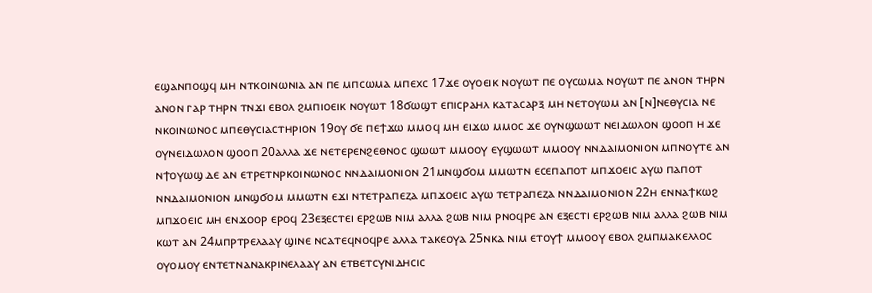ⲉϣⲁⲛⲡⲟϣϥ ⲙⲏ ⲛⲧⲕⲟⲓⲛⲱⲛⲓⲁ ⲁⲛ ⲡⲉ ⲙⲡⲥⲱⲙⲁ ⲙⲡⲉⲭⲥ 17ϫⲉ ⲟⲩⲟⲉⲓⲕ ⲛⲟⲩⲱⲧ ⲡⲉ ⲟⲩⲥⲱⲙⲁ ⲛⲟⲩⲱⲧ ⲡⲉ ⲁⲛⲟⲛ ⲧⲏⲣⲛ ⲁⲛⲟⲛ ⲅⲁⲣ ⲧⲏⲣⲛ ⲧⲛϫⲓ ⲉⲃⲟⲗ ϩⲙⲡⲓⲟⲉⲓⲕ ⲛⲟⲩⲱⲧ 18ϭⲱϣⲧ ⲉⲡⲓⲥⲣⲁⲏⲗ ⲕⲁⲧⲁⲥⲁⲣⲝ ⲙⲏ ⲛⲉⲧⲟⲩⲱⲙ ⲁⲛ [ⲛ]ⲛⲉⲑⲩⲥⲓⲁ ⲛⲉ ⲛⲕⲟⲓⲛⲱⲛⲟⲥ ⲙⲡⲉⲑⲩⲥⲓⲁⲥⲧⲏⲣⲓⲟⲛ 19ⲟⲩ ϭⲉ ⲡⲉϯϫⲱ ⲙⲙⲟϥ ⲙⲏ ⲉⲓϫⲱ ⲙⲙⲟⲥ ϫⲉ ⲟⲩⲛϣⲱⲱⲧ ⲛⲉⲓⲇⲱⲗⲟⲛ ϣⲟⲟⲡ ⲏ ϫⲉ ⲟⲩⲛⲉⲓⲇⲱⲗⲟⲛ ϣⲟⲟⲡ 20ⲁⲗⲗⲁ ϫⲉ ⲛⲉⲧⲉⲣⲉⲛϩⲉⲑⲛⲟⲥ ϣⲱⲱⲧ ⲙⲙⲟⲟⲩ ⲉⲩϣⲱⲱⲧ ⲙⲙⲟⲟⲩ ⲛⲛⲇⲁⲓⲙⲟⲛⲓⲟⲛ ⲙⲡⲛⲟⲩⲧⲉ ⲁⲛ ⲛϯⲟⲩⲱϣ ⲇⲉ ⲁⲛ ⲉⲧⲣⲉⲧⲛⲣⲕⲟⲓⲛⲱⲛⲟⲥ ⲛⲛⲇⲁⲓⲙⲟⲛⲓⲟⲛ 21ⲙⲛϣϭⲟⲙ ⲙⲙⲱⲧⲛ ⲉⲥⲉⲡⲁⲡⲟⲧ ⲙⲡϫⲟⲉⲓⲥ ⲁⲩⲱ ⲡⲁⲡⲟⲧ ⲛⲛⲇⲁⲓⲙⲟⲛⲓⲟⲛ ⲙⲛϣϭⲟⲙ ⲙⲙⲱⲧⲛ ⲉϫⲓ ⲛⲧⲉⲧⲣⲁⲡⲉⲍⲁ ⲙⲡϫⲟⲉⲓⲥ ⲁⲩⲱ ⲧⲉⲧⲣⲁⲡⲉⲍⲁ ⲛⲛⲇⲁⲓⲙⲟⲛⲓⲟⲛ 22ⲏ ⲉⲛⲛⲁϯⲕⲱϩ ⲙⲡϫⲟⲉⲓⲥ ⲙⲏ ⲉⲛϫⲟⲟⲣ ⲉⲣⲟϥ 23ⲉⲝⲉⲥⲧⲉⲓ ⲉⲣϩⲱⲃ ⲛⲓⲙ ⲁⲗⲗⲁ ϩⲱⲃ ⲛⲓⲙ ⲣⲛⲟϥⲣⲉ ⲁⲛ ⲉⲝⲉⲥⲧⲓ ⲉⲣϩⲱⲃ ⲛⲓⲙ ⲁⲗⲗⲁ ϩⲱⲃ ⲛⲓⲙ ⲕⲱⲧ ⲁⲛ 24ⲙⲡⲣⲧⲣⲉⲗⲁⲁⲩ ϣⲓⲛⲉ ⲛⲥⲁⲧⲉϥⲛⲟϥⲣⲉ ⲁⲗⲗⲁ ⲧⲁⲕⲉⲟⲩⲁ 25ⲛⲕⲁ ⲛⲓⲙ ⲉⲧⲟⲩϯ ⲙⲙⲟⲟⲩ ⲉⲃⲟⲗ ϩⲙⲡⲙⲁⲕⲉⲗⲗⲟⲥ ⲟⲩⲟⲙⲟⲩ ⲉⲛⲧⲉⲧⲛⲁⲛⲁⲕⲣⲓⲛⲉⲗⲁⲁⲩ ⲁⲛ ⲉⲧⲃⲉⲧⲥⲩⲛⲓⲇⲏⲥⲓⲥ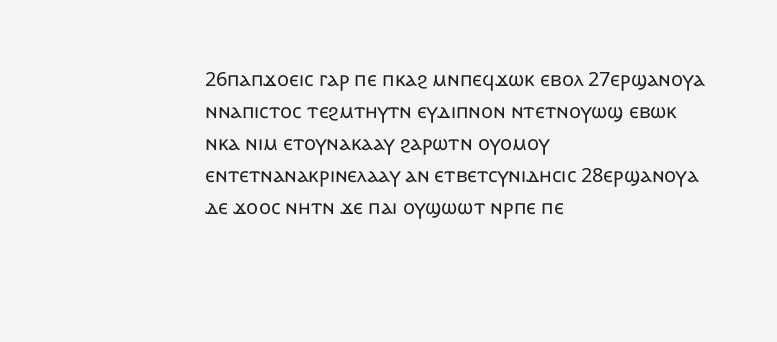26ⲡⲁⲡϫⲟⲉⲓⲥ ⲅⲁⲣ ⲡⲉ ⲡⲕⲁϩ ⲙⲛⲡⲉϥϫⲱⲕ ⲉⲃⲟⲗ 27ⲉⲣϣⲁⲛⲟⲩⲁ ⲛⲛⲁⲡⲓⲥⲧⲟⲥ ⲧⲉϩⲙⲧⲏⲩⲧⲛ ⲉⲩⲇⲓⲡⲛⲟⲛ ⲛⲧⲉⲧⲛⲟⲩⲱϣ ⲉⲃⲱⲕ ⲛⲕⲁ ⲛⲓⲙ ⲉⲧⲟⲩⲛⲁⲕⲁⲁⲩ ϩⲁⲣⲱⲧⲛ ⲟⲩⲟⲙⲟⲩ ⲉⲛⲧⲉⲧⲛⲁⲛⲁⲕⲣⲓⲛⲉⲗⲁⲁⲩ ⲁⲛ ⲉⲧⲃⲉⲧⲥⲩⲛⲓⲇⲏⲥⲓⲥ 28ⲉⲣϣⲁⲛⲟⲩⲁ ⲇⲉ ϫⲟⲟⲥ ⲛⲏⲧⲛ ϫⲉ ⲡⲁⲓ ⲟⲩϣⲱⲱⲧ ⲛⲣⲡⲉ ⲡⲉ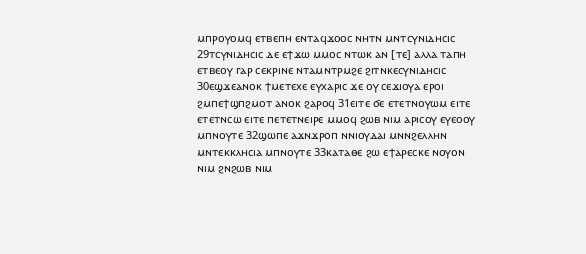ⲙⲡⲣⲟⲩⲟⲙϥ ⲉⲧⲃⲉⲡⲏ ⲉⲛⲧⲁϥϫⲟⲟⲥ ⲛⲏⲧⲛ ⲙⲛⲧⲥⲩⲛⲓⲇⲏⲥⲓⲥ 29ⲧⲥⲩⲛⲓⲇⲏⲥⲓⲥ ⲇⲉ ⲉϯϫⲱ ⲙⲙⲟⲥ ⲛⲧⲱⲕ ⲁⲛ [ⲧⲉ] ⲁⲗⲗⲁ ⲧⲁⲡⲏ ⲉⲧⲃⲉⲟⲩ ⲅⲁⲣ ⲥⲉⲕⲣⲓⲛⲉ ⲛⲧⲁⲙⲛⲧⲣⲙϩⲉ ϩⲓⲧⲛⲕⲉⲥⲩⲛⲓⲇⲏⲥⲓⲥ 30ⲉϣϫⲉⲁⲛⲟⲕ ϯⲙⲉⲧⲉⲭⲉ ⲉⲩⲭⲁⲣⲓⲥ ϫⲉ ⲟⲩ ⲥⲉϫⲓⲟⲩⲁ ⲉⲣⲟⲓ ϩⲙⲡⲉϯϣⲡϩⲙⲟⲧ ⲁⲛⲟⲕ ϩⲁⲣⲟϥ 31ⲉⲓⲧⲉ ϭⲉ ⲉⲧⲉⲧⲛⲟⲩⲱⲙ ⲉⲓⲧⲉ ⲉⲧⲉⲧⲛⲥⲱ ⲉⲓⲧⲉ ⲡⲉⲧⲉⲧⲛⲉⲓⲣⲉ ⲙⲙⲟϥ ϩⲱⲃ ⲛⲓⲙ ⲁⲣⲓⲥⲟⲩ ⲉⲩⲉⲟⲟⲩ ⲙⲡⲛⲟⲩⲧⲉ 32ϣⲱⲡⲉ ⲁϫⲛϫⲣⲟⲡ ⲛⲛⲓⲟⲩⲇⲁⲓ ⲙⲛⲛϩⲉⲗⲗⲏⲛ ⲙⲛⲧⲉⲕⲕⲗⲏⲥⲓⲁ ⲙⲡⲛⲟⲩⲧⲉ 33ⲕⲁⲧⲁⲑⲉ ϩⲱ ⲉϯⲁⲣⲉⲥⲕⲉ ⲛⲟⲩⲟⲛ ⲛⲓⲙ ϩⲛϩⲱⲃ ⲛⲓⲙ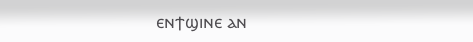ⲉⲛϯϣⲓⲛⲉ ⲁⲛ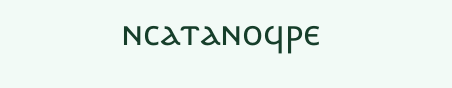ⲛⲥⲁⲧⲁⲛⲟϥⲣⲉ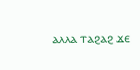ⲁⲗⲗⲁ ⲧⲁϩⲁϩ ϫⲉ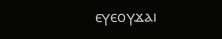ⲉⲩⲉⲟⲩϫⲁⲓ